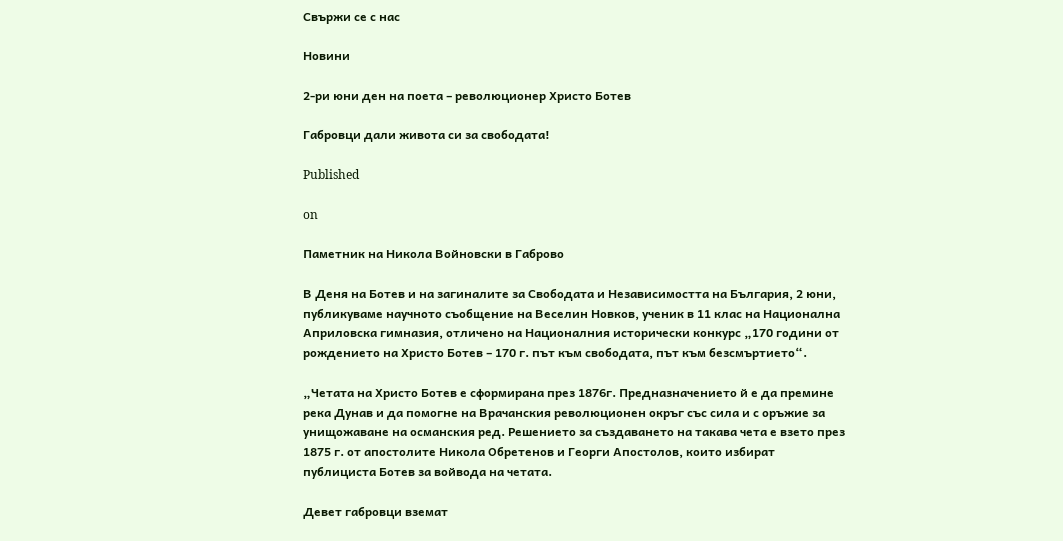Свържи се с нас

Новини

2-ри юни ден на поета – революционер Христо Ботев

Габровци дали живота си за свободата!

Published

on

Паметник на Никола Войновски в Габрово

В Деня на Ботев и на загиналите за Свободата и Независимостта на България, 2 юни, публикуваме научното съобщение на Веселин Новков, ученик в 11 клас на Национална Априловска гимназия, отличено на Националния исторически конкурс „170 години от рождението на Христо Ботев – 170 г. път към свободата, път към безсмъртието“.

„Четата на Христо Ботев е сформирана през 1876г. Предназначението й е да премине река Дунав и да помогне на Врачанския революционен окръг със сила и с оръжие за унищожаване на османския ред. Решението за създаването на такава чета е взето през 1875 г. от апостолите Никола Обретенов и Георги Апостолов, които избират публициста Ботев за войвода на четата.

Девет габровци вземат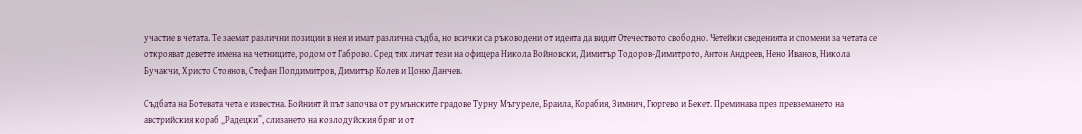участие в четата. Те заемат различни позиции в нея и имат различна съдба, но всички са ръководени от идеята да видят Отечеството свободно. Четейки сведенията и спомени за четата се открояват деветте имена на четниците, родом от Габрово. Сред тях личат тези на офицера Никола Войновски, Димитър Тодоров-Димитрото, Антон Андреев, Нено Иванов, Никола Бучакчи, Христо Стоянов, Стефан Попдимитров, Димитър Колев и Цоню Данчев.

Съдбата на Ботевата чета е известна. Бойният й път започва от румънските градове Турну Мъгуреле, Браила, Корабия, Зимнич, Гюргево и Бекет. Преминава през превземането на австрийския кораб „Радецки”, слизането на козлодуйския бряг и от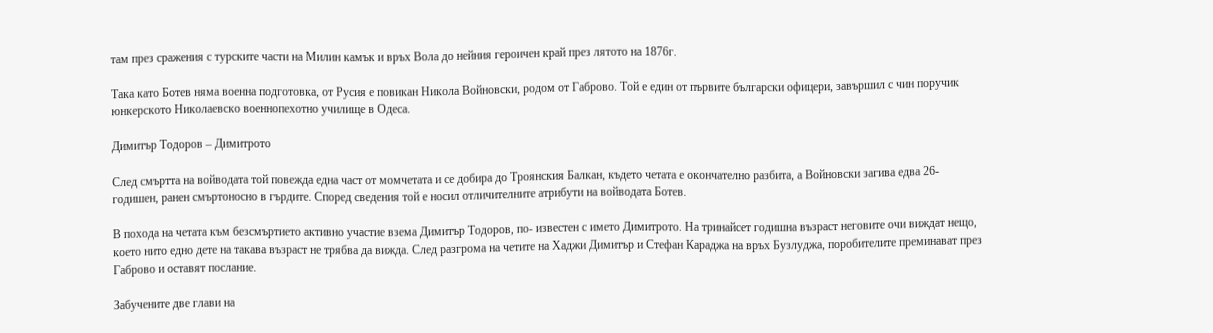там през сражения с турските части на Милин камък и връх Вола до нейния героичен край през лятото на 1876г.

Така като Ботев няма военна подготовка, от Русия е повикан Никола Войновски, родом от Габрово. Той е един от първите български офицери, завършил с чин поручик юнкерското Николаевско военнопехотно училище в Одеса.

Димитър Тодоров – Димитрото

След смъртта на войводата той повежда една част от момчетата и се добира до Троянския Балкан, където четата е окончателно разбита, а Войновски загива едва 26-годишен, ранен смъртоносно в гърдите. Според сведения той е носил отличителните атрибути на войводата Ботев.

В похода на четата към безсмъртието активно участие взема Димитър Тодоров, по- известен с името Димитрото. На тринайсет годишна възраст неговите очи виждат нещо, което нито едно дете на такава възраст не трябва да вижда. След разгрома на четите на Хаджи Димитър и Стефан Караджа на връх Бузлуджа, поробителите преминават през Габрово и оставят послание.

Забучените две глави на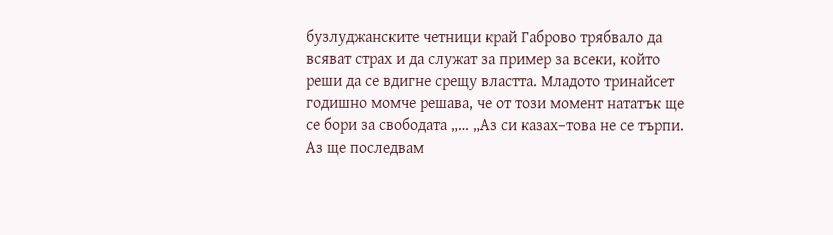бузлуджанските четници край Габрово трябвало да всяват страх и да служат за пример за всеки, който реши да се вдигне срещу властта. Младото тринайсет годишно момче решава, че от този момент нататък ще се бори за свободата „… „Аз си казах–това не се търпи. Аз ще последвам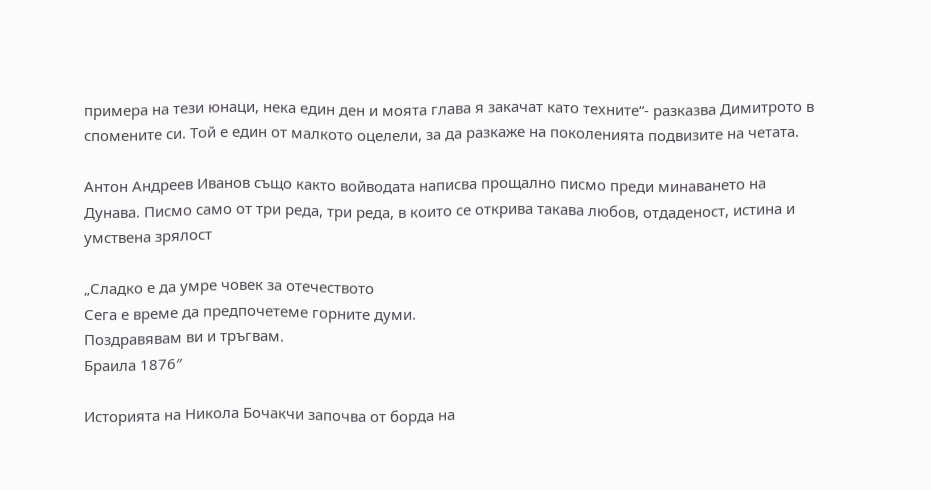примера на тези юнаци, нека един ден и моята глава я закачат като техните“- разказва Димитрото в спомените си. Той е един от малкото оцелели, за да разкаже на поколенията подвизите на четата.

Антон Андреев Иванов също както войводата написва прощално писмо преди минаването на Дунава. Писмо само от три реда, три реда, в които се открива такава любов, отдаденост, истина и умствена зрялост

„Сладко е да умре човек за отечеството
Сега е време да предпочетеме горните думи.
Поздравявам ви и тръгвам.
Браила 1876″

Историята на Никола Бочакчи започва от борда на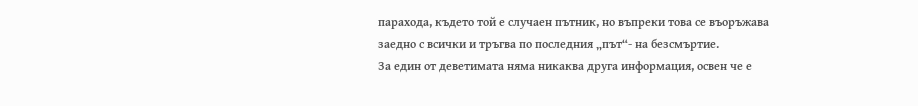парахода, където той е случаен пътник, но въпреки това се въоръжава заедно с всички и тръгва по последния „път“- на безсмъртие.
За един от деветимата няма никаква друга информация, освен че е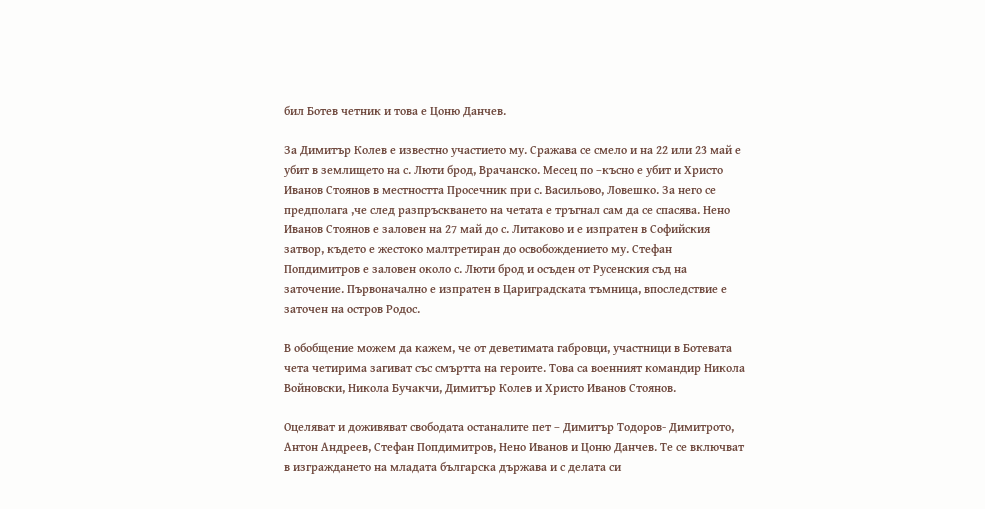бил Ботев четник и това е Цоню Данчев.

За Димитър Колев е известно участието му. Сражава се смело и на 22 или 23 май е убит в землището на с. Люти брод, Врачанско. Месец по –късно е убит и Христо Иванов Стоянов в местността Просечник при с. Васильово, Ловешко. За него се предполага ,че след разпръскването на четата е тръгнал сам да се спасява. Нено Иванов Стоянов е заловен на 27 май до с. Литаково и е изпратен в Софийския затвор, където е жестоко малтретиран до освобождението му. Стефан Попдимитров е заловен около с. Люти брод и осъден от Русенския съд на заточение. Първоначално е изпратен в Цариградската тъмница, впоследствие е заточен на остров Родос.

В обобщение можем да кажем, че от деветимата габровци, участници в Ботевата чета четирима загиват със смъртта на героите. Това са военният командир Никола Войновски, Никола Бучакчи, Димитър Колев и Христо Иванов Стоянов.

Оцеляват и доживяват свободата останалите пет – Димитър Тодоров- Димитрото, Антон Андреев, Стефан Попдимитров, Нено Иванов и Цоню Данчев. Те се включват в изграждането на младата българска държава и с делата си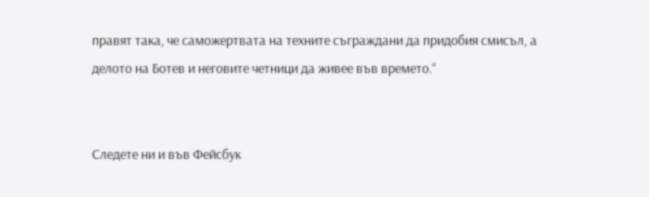правят така, че саможертвата на техните съграждани да придобия смисъл, а делото на Ботев и неговите четници да живее във времето.“


Следете ни и във Фейсбук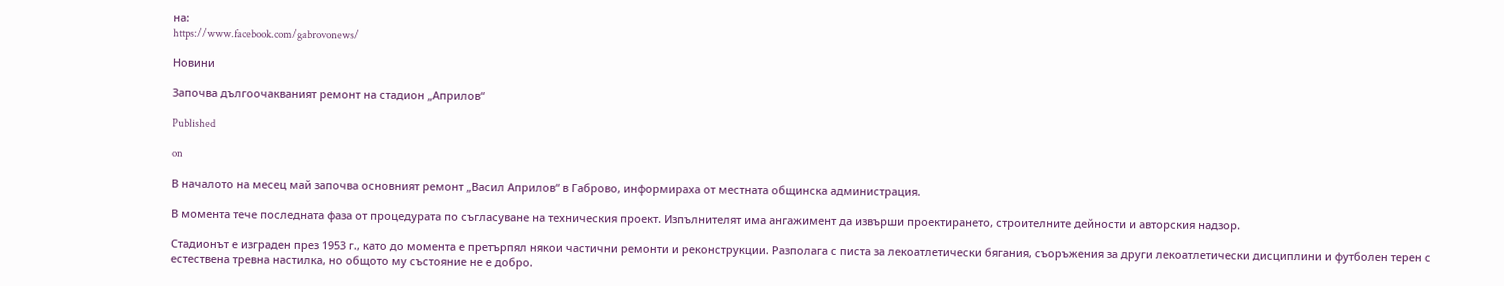на:
https://www.facebook.com/gabrovonews/

Новини

Започва дългоочакваният ремонт на стадион „Априлов“

Published

on

В началото на месец май започва основният ремонт „Васил Априлов“ в Габрово, информираха от местната общинска администрация.

В момента тече последната фаза от процедурата по съгласуване на техническия проект. Изпълнителят има ангажимент да извърши проектирането, строителните дейности и авторския надзор.

Стадионът е изграден през 1953 г., кaто до момента е претърпял някои частични ремонти и реконструкции. Разполага с писта за лекоатлетически бягания, съоръжения за други лекоатлетически дисциплини и футболен терен с естествена тревна настилка, но общото му състояние не е добро.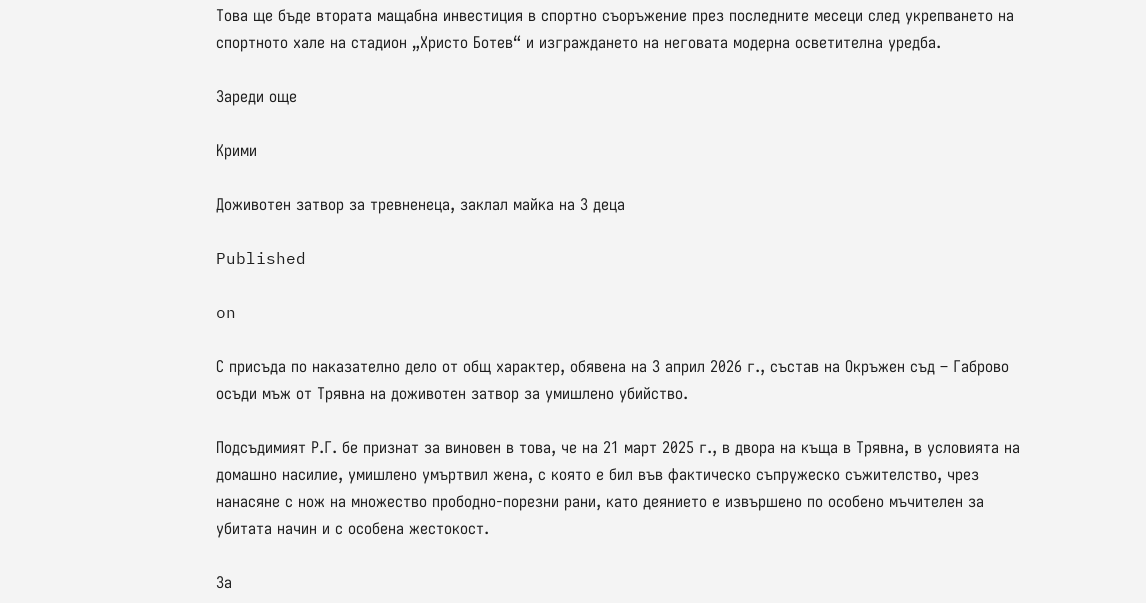Това ще бъде втората мащабна инвестиция в спортно съоръжение през последните месеци след укрепването на спортното хале на стадион „Христо Ботев“ и изграждането на неговата модерна осветителна уредба.

Зареди още

Крими

Доживотен затвор за тревненеца, заклал майка на 3 деца

Published

on

С присъда по наказателно дело от общ характер, обявена на 3 април 2026 г., състав на Окръжен съд – Габрово осъди мъж от Трявна на доживотен затвор за умишлено убийство.

Подсъдимият Р.Г. бе признат за виновен в това, че на 21 март 2025 г., в двора на къща в Трявна, в условията на домашно насилие, умишлено умъртвил жена, с която е бил във фактическо съпружеско съжителство, чрез нанасяне с нож на множество прободно-порезни рани, като деянието е извършено по особено мъчителен за убитата начин и с особена жестокост.

За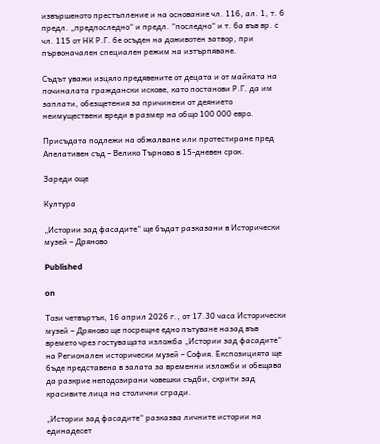извършеното престъпление и на основание чл. 116, ал. 1, т. 6 предл. „предпоследно“ и предл. “последно“ и т. 6а във вр. с чл. 115 от НК Р.Г. бе осъден на доживотен затвор, при първоначален специален режим на изтърпяване.

Съдът уважи изцяло предявените от децата и от майката на починалата граждански искове, като постанови Р.Г. да им заплати, обезщетения за причинени от деянието неимуществени вреди в размер на общо 100 000 евро.

Присъдата подлежи на обжалване или протестиране пред Апелативен съд – Велико Търново в 15-дневен срок.

Зареди още

Култура

„Истории зад фасадите“ ще бъдат разказани в Исторически музей – Дряново

Published

on

Този четвъртък, 16 април 2026 г., от 17.30 часа Исторически музей – Дряново ще посрещне едно пътуване назад във времето чрез гостуващата изложба „Истории зад фасадите“ на Регионален исторически музей – София. Експозицията ще бъде представена в залата за временни изложби и обещава да разкрие неподозирани човешки съдби, скрити зад красивите лица на столични сгради.

„Истории зад фасадите“ разказва личните истории на единадесет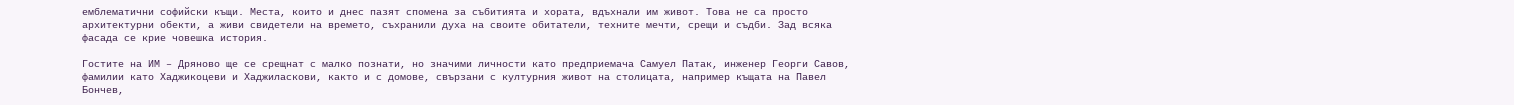емблематични софийски къщи. Места, които и днес пазят спомена за събитията и хората, вдъхнали им живот. Това не са просто архитектурни обекти, а живи свидетели на времето, съхранили духа на своите обитатели, техните мечти, срещи и съдби. Зад всяка фасада се крие човешка история.

Гостите на ИМ – Дряново ще се срещнат с малко познати, но значими личности като предприемача Самуел Патак, инженер Георги Савов, фамилии като Хаджикоцеви и Хаджиласкови, както и с домове, свързани с културния живот на столицата, например къщата на Павел Бончев,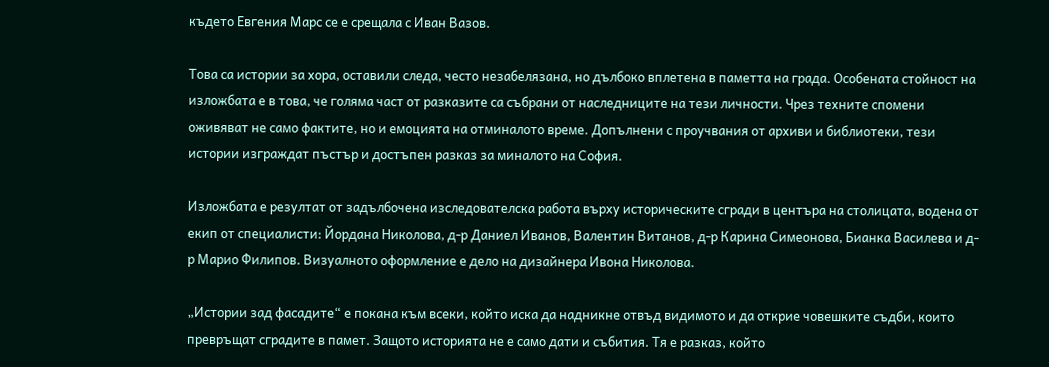където Евгения Марс се е срещала с Иван Вазов.

Това са истории за хора, оставили следа, често незабелязана, но дълбоко вплетена в паметта на града. Особената стойност на изложбата е в това, че голяма част от разказите са събрани от наследниците на тези личности. Чрез техните спомени оживяват не само фактите, но и емоцията на отминалото време. Допълнени с проучвания от архиви и библиотеки, тези истории изграждат пъстър и достъпен разказ за миналото на София.

Изложбата е резултат от задълбочена изследователска работа върху историческите сгради в центъра на столицата, водена от екип от специалисти: Йордана Николова, д-р Даниел Иванов, Валентин Витанов, д-р Карина Симеонова, Бианка Василева и д-р Марио Филипов. Визуалното оформление е дело на дизайнера Ивона Николова.

„Истории зад фасадите“ е покана към всеки, който иска да надникне отвъд видимото и да открие човешките съдби, които превръщат сградите в памет. Защото историята не е само дати и събития. Тя е разказ, който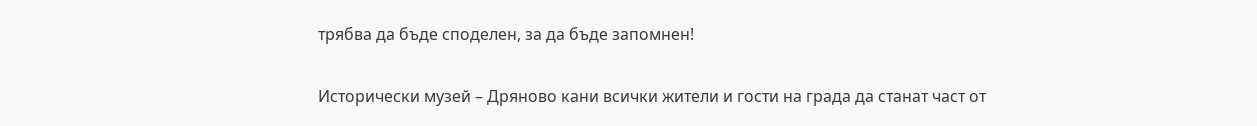трябва да бъде споделен, за да бъде запомнен!

Исторически музей – Дряново кани всички жители и гости на града да станат част от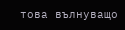това вълнуващо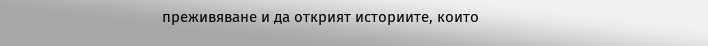преживяване и да открият историите, които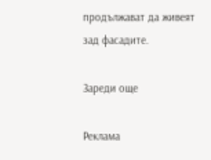продължават да живеят зад фасадите.

Зареди още

Реклама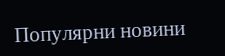Популярни новини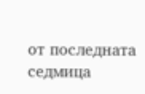от последната седмица